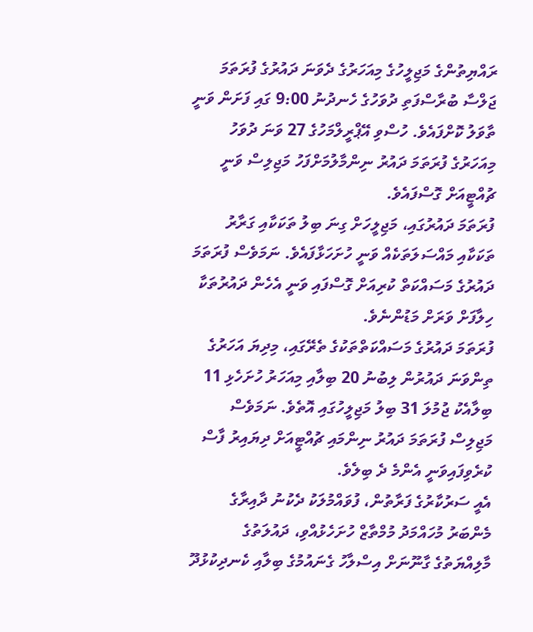ރައްޔިތުންގެ މަޖިލީހުގެ މިއަހަރުގެ ދެވަނަ ދައުރުގެ ފުރަތަމަ ޖަލްސާ ބުރާސްފަތި ދުވަހުގެ ހެނދުނު 9:00 ގައި ފަށަން ވަނީ ތާވަލު ކޮށްފައެވެ. ހުސްވި އޭޕްރީލްމަހުގެ 27 ވަނަ ދުވަހު މިއަހަރުގެ ފުރަތަމަ ދައުރު ނިންމާލުމަށްފަހު މަޖިލިސް ވަނީ ޗުއްޓީއަށް ގޮސްފައެވެ.
ފުރަތަމަ ދައުރުގައި، މަޖިލީހަށް ގިނަ ބިލު ތަކަކާއި ގަރާރު ތަކަކާއި މައްސަލަތަކެއް ވަނީ ހުށަހަޅާފައެވެ. ނަމަވެސް ފުރަތަމަ ދައުރުގެ މަސައްކަތް ކުރިއަށް ގޮސްފައި ވަނީ އެހެން ދައުރުތަކާ ހިލާފަށް ވަރަށް މަޑުންނެވެ.
ފުރަތަމަ ދައުރުގެ މަސައްކަތްތަކުގެ ތެރޭގައި، މިދިޔަ އަހަރުގެ ތިންވަނަ ދައުރުން ލިބުނު 20 ބިލާއި މިއަހަރު ހުށަހެޅި 11 ބިލާއެކު ޖުމުލަ 31 ބިލު މަޖިލީހުގައި އޮތެވެ. ނަމަވެސް މަޖިލިސް ފުރަތަމަ ދައުރު ނިންމައި ޗުއްޓީއަށް ދިޔައިރު ފާސް ކުރެވިފައިވަނީ އެންމެ ދެ ބިލެވެ.
އެއީ ސަރުކާރުގެ ފަރާތުން، ފުވައްމުލަކު ދެކުނު ދާއިރާގެ މެންބަރު މުހައްމަދު މުމްތާޒް ހުށަހެޅުއްވި، ދައުލަތުގެ މާލިއްޔަތުގެ ގާނޫނަށް އިސްލާހު ގެނައުމުގެ ބިލާއި ކެނދިކުޅުދޫ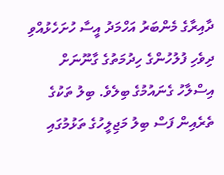ދާއިރާގެ މެންބަރު އަހްމަދު އީސާ ހުށަހެޅުއްވި ދިވެހި ފުލުހުންގެ ހިދުމަތުގެ ގާނޫނަށް އިސްލާހު ގެނައުމުގެ ބިލެވެ. ބިލު ތަކުގެ ތެރެއިން ފަސް ބިލު މަޖިލީހުގެ ތަޅުމުގައި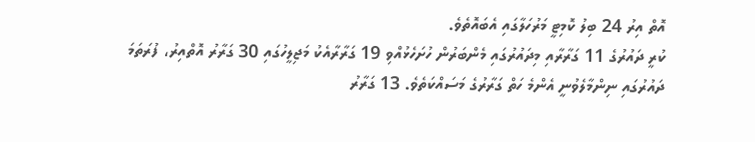އޮތް އިރު 24 ބިލު ކޮމިޓީ މަރުހަލާގައި އެބައޮތެވެ.
ކުރީ ދައުރުގެ 11 ގަރާރާއި މިދައުރުގައި މެންބަރުން ހުށަހެޅުއްވި 19 ގަރާރާއެކު މަޖިލީހުގައި 30 ގަރާރު އޮތްއިރު، ފުރަތަމަ ދައުރުގައި ނިންމާލެވުނީ އެންމެ ހަތް ގަރާރުގެ މަސައްކަތެވެ. 13 ގަރާރު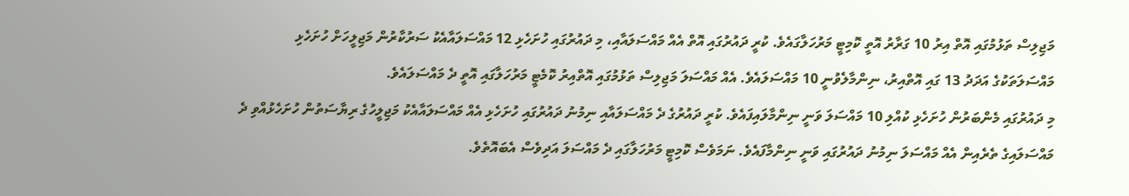މަޖިލިސް ތަޅުމުގައި އޮތް އިރު 10 ގަރާރު އޮތީ ކޮމިޓީ މަރުހަލާގައެވެ. ކުރީ ދައުރުގައި އޮތް އެއް މައްސަލައާއި، މި ދައުރުގައި ހުށަހެޅި 12 މައްސަލައާއެކު ސަރުކާރުން މަޖިލީހަށް ހުށަހެޅި މައްސަލަތަކުގެ އަދަދު 13 ގައި އޮތްއިރު، ނިންމާލެވުނީ 10 މައްސަލައެވެ. އެއް މައްސަލަ މަޖިލިސް ތަޅުމުގައި އޮތްއިރު ކޮމެޓީ މަރުހަލާގައި އޮތީ ދެ މައްސަލައެވެ.
މި ދައުރުގައި މެންބަރުން ހުށަހެޅި ކުއްލި 10 މައްސަލަ ވަނީ ނިންމާލައިފައެވެ. ކުރީ ދައުރުގެ ދެ މައްސަލައާއި ނިމުނު ދައުރުގައި ހުށަހެޅި އެއް މައްސަލައާއެކު މަޖިލީހުގެ ރިޔާސަތުން ހުށަހެޅުއްވި ދެ މައްސަލައިގެ ތެރެއިން އެއް މައްސަލަ ނިމުނު ދައުރުގައި ވަނީ ނިންމާފައެވެ. ނަމަވެސް ކޮމިޓީ މަރުހަލާގައި ދެ މައްސަލަ އަދިވެސް އެބައޮތެވެ.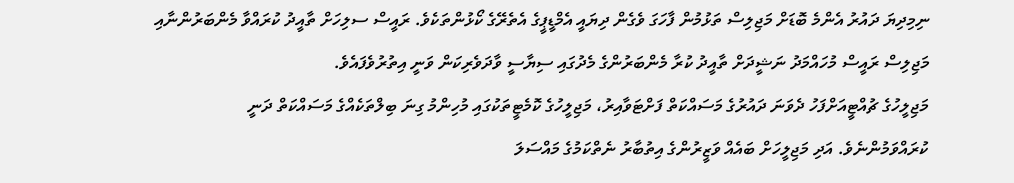ނިމިދިޔަ ދައުރު އެންމެ ބޮޑަށް މަޖިލިސް ތަޅުމުން ފާހަގަ ވެގެން ދިޔައީ އެމްޑީޕީގެ އެތެރޭގެ ކޯޅުންތަކެވެ. ރައީސް ސލިހަށް ތާއީދު ކުރައްވާ މެންބަރުންނާއި މަޖިލިސް ރައީސް މުހައްމަދު ނަޝީދަށް ތާއީދު ކުރާ މެންބަރުންގެ މެދުގައި ސިޔާސީ ވާދަވެރިކަން ވަނީ އިތުރުވެފައެވެ.
މަޖިލީހުގެ ޗުއްޓީއަށްފަހު ދެވަނަ ދައުރުގެ މަސައްކަތް ފަށްޓަވާއިރު، މަޖިލީހުގެ ކޮމެޓީތަކުގައި މުހިންމު ގިނަ ބިލްތަކެއްގެ މަސައްކަތް ދަނީ ކުރައްވަމުންނެވެ. އަދި މަޖިލީހަށް ބައެއް ވަޒީރުންގެ އިތުބާރު ނެތްކަމުގެ މައްސަލަ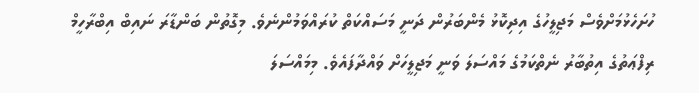ހުށަހެޅުމަށްވެސް މަޖިލީހުގެ އިދިކޮޅު މެންބަރުން ދަނީ މަސައްކަތް ކުރައްވަމުންނެވެ. މިގޮތުން ބަންޑާރަ ނައިބް އިބްރާހީމް ރިފްޢަތުގެ އިތުބާރު ނެތްކަމުގެ މައްސަލަ ވަނީ މަޖިލީހަށް ވައްދާފައެވެ. މިމައްސަލަ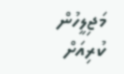މަޖިލީހުން ކުރިއަށް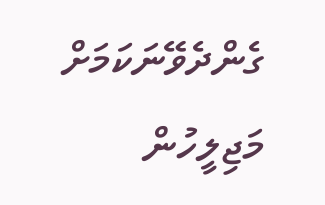ގެންދެވޭނަކަމަށް މަޖިލީހުން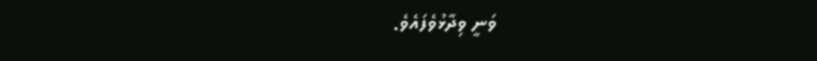ވަނީ ވިދާޅުވެފައެވެ.